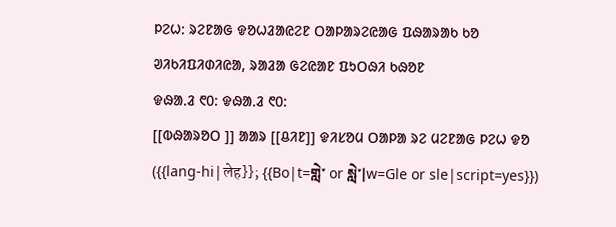ᱞᱮᱦ: ᱨᱮᱱᱟᱜ ᱫᱚᱦᱲᱟᱭᱮᱱ ᱛᱟᱞᱟᱨᱮᱭᱟᱜ ᱯᱷᱟᱨᱟᱠ ᱠᱚ
ᱣᱤᱠᱤᱯᱤᱰᱤᱭᱟ, ᱨᱟᱲᱟ ᱜᱮᱭᱟᱱ ᱯᱩᱛᱷᱤ ᱠᱷᱚᱱ
ᱫᱷᱟᱹᱲ ᱖᱐: ᱫᱷᱟᱹᱲ ᱖᱐:
[[ᱵᱷᱟᱨᱚᱛ ]] ᱟᱟᱨ [[ᱪᱤᱱ]] ᱫᱤᱥᱚᱢ ᱛᱟᱞᱟ ᱨᱮ ᱢᱮᱱᱟᱜ ᱞᱮᱦ ᱫᱚ ({{lang-hi|लेह}}; {{Bo|t=གླེ་ or སླེ་|w=Gle or sle|script=yes}})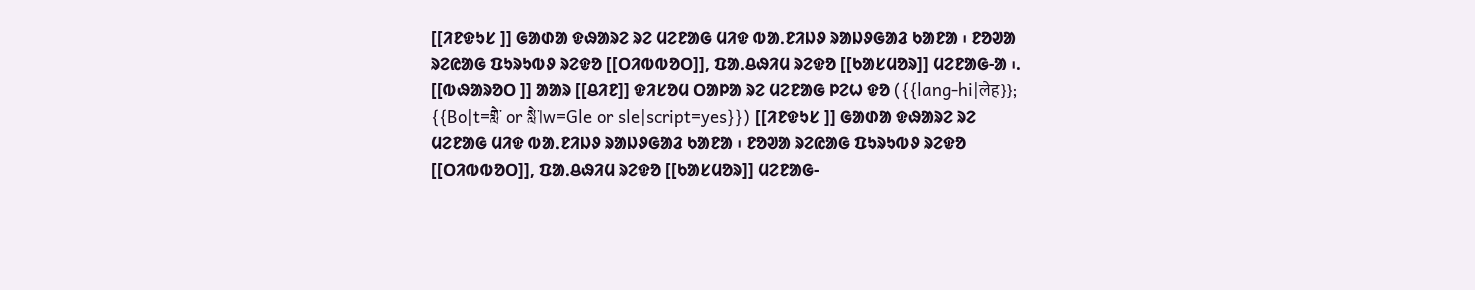[[ᱤᱱᱫᱩᱥ ]] ᱜᱟᱰᱟ ᱫᱷᱟᱨᱮ ᱨᱮ ᱢᱮᱱᱟᱜ ᱢᱤᱫ ᱵᱟᱹᱱᱤᱡᱽ ᱨᱟᱡᱽᱜᱟᱲ ᱠᱟᱱᱟ ᱾ ᱱᱚᱣᱟ ᱨᱮᱭᱟᱜ ᱯᱩᱨᱩᱵᱽ ᱨᱮᱫᱚ [[ᱛᱤᱵᱵᱚᱛ]], ᱯᱟᱹᱪᱷᱤᱢ ᱨᱮᱫᱚ [[ᱠᱟᱥᱢᱚᱨ]] ᱢᱮᱱᱟᱜ-ᱟ ᱾.
[[ᱵᱷᱟᱨᱚᱛ ]] ᱟᱟᱨ [[ᱪᱤᱱ]] ᱫᱤᱥᱚᱢ ᱛᱟᱞᱟ ᱨᱮ ᱢᱮᱱᱟᱜ ᱞᱮᱦ ᱫᱚ ({{lang-hi|लेह}}; {{Bo|t=གླེ་ or སླེ་|w=Gle or sle|script=yes}}) [[ᱤᱱᱫᱩᱥ ]] ᱜᱟᱰᱟ ᱫᱷᱟᱨᱮ ᱨᱮ ᱢᱮᱱᱟᱜ ᱢᱤᱫ ᱵᱟᱹᱱᱤᱡᱽ ᱨᱟᱡᱽᱜᱟᱲ ᱠᱟᱱᱟ ᱾ ᱱᱚᱣᱟ ᱨᱮᱭᱟᱜ ᱯᱩᱨᱩᱵᱽ ᱨᱮᱫᱚ [[ᱛᱤᱵᱵᱚᱛ]], ᱯᱟᱹᱪᱷᱤᱢ ᱨᱮᱫᱚ [[ᱠᱟᱥᱢᱚᱨ]] ᱢᱮᱱᱟᱜ-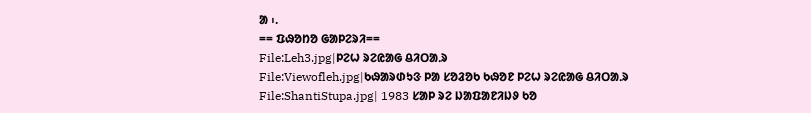ᱟ ᱾.
== ᱯᱷᱚᱴᱚ ᱜᱟᱞᱮᱨᱤ==
File:Leh3.jpg|ᱞᱮᱦ ᱨᱮᱭᱟᱜ ᱪᱤᱛᱟᱹᱨ
File:Viewofleh.jpg|ᱠᱷᱟᱨᱰᱩᱝ ᱞᱟ ᱥᱚᱲᱚᱠ ᱠᱷᱚᱱ ᱞᱮᱦ ᱨᱮᱭᱟᱜ ᱪᱤᱛᱟᱹᱨ
File:ShantiStupa.jpg| 1983 ᱥᱟᱞ ᱨᱮ ᱡᱟᱯᱟᱱᱤᱡᱽ ᱠᱚ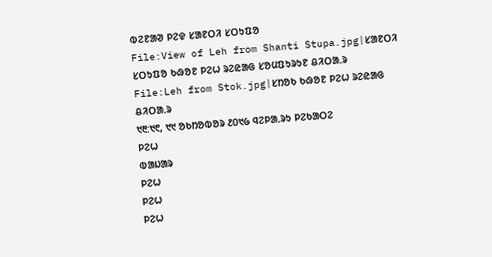ᱵᱮᱱᱟᱣ ᱞᱮᱫ ᱥᱟᱱᱛᱤ ᱥᱛᱩᱯᱚ
File:View of Leh from Shanti Stupa.jpg|ᱥᱟᱱᱛᱤ ᱥᱛᱩᱯᱚ ᱠᱷᱚᱱ ᱞᱮᱦ ᱨᱮᱭᱟᱜ ᱥᱚᱢᱯᱩᱨᱩᱱ ᱪᱤᱛᱟᱹᱨ
File:Leh from Stok.jpg|ᱥᱴᱚᱠ ᱠᱷᱚᱱ ᱞᱮᱦ ᱨᱮᱭᱟᱜ ᱪᱤᱛᱟᱹᱨ
᱑᱓:᱑᱖, ᱑᱑ ᱚᱠᱴᱚᱵᱚᱨ ᱒᱐᱑᱙ ᱧᱮᱞᱟᱹᱨᱩ ᱞᱮᱠᱟᱛᱮ
ᱞᱮᱦ
ᱵᱟᱡᱟᱨ
ᱞᱮᱦ
ᱞᱮᱦ
ᱞᱮᱦ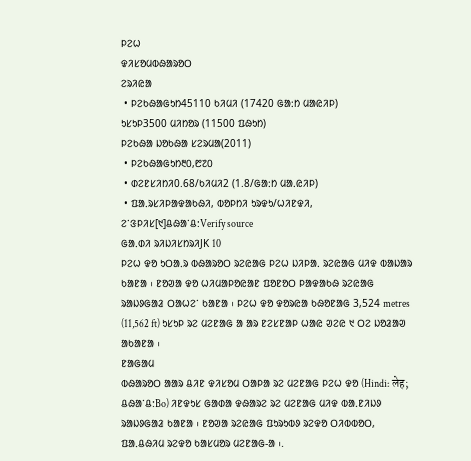ᱞᱮᱦ
ᱫᱤᱥᱚᱢᱵᱷᱟᱨᱚᱛ
ᱮᱨᱤᱭᱟ
 • ᱞᱮᱠᱷᱟᱜᱩᱴ45110 ᱠᱤᱢᱤ (17420 ᱜᱟᱺᱴ ᱢᱟᱭᱤᱞ)
ᱩᱥᱩᱞ3500 ᱢᱤᱴᱚᱨ (11500 ᱯᱷᱩᱴ)
ᱞᱮᱠᱷᱟ ᱡᱚᱠᱷᱟ ᱥᱮᱨᱢᱟ(2011)
 • ᱞᱮᱠᱷᱟᱜᱩᱴ᱓᱐,᱘᱗᱐
 • ᱰᱮᱱᱥᱤᱴᱤ0.68/ᱠᱤᱢᱤ2 (1.8/ᱜᱟᱺᱴ ᱢᱟᱹᱭᱤᱞ)
 • ᱯᱟᱹᱨᱥᱤᱞᱟᱫᱟᱠᱷᱤ, ᱵᱚᱞᱴᱤ ᱩᱨᱫᱩ/ᱦᱤᱱᱫᱤ, ᱮᱸᱝᱞᱤᱥ[᱑]ᱪᱷᱟᱸᱪ:Verify source
ᱜᱟᱹᱰᱤ ᱨᱤᱡᱤᱥᱴᱨᱤJK 10
ᱞᱮᱦ ᱫᱚ ᱩᱛᱟᱹᱨ ᱵᱷᱟᱨᱚᱛ ᱨᱮᱭᱟᱜ ᱞᱮᱦ ᱡᱤᱞᱟᱹ ᱨᱮᱭᱟᱜ ᱢᱤᱫ ᱵᱟᱡᱟᱨ ᱠᱟᱱᱟ ᱾ ᱱᱚᱣᱟ ᱫᱚ ᱦᱤᱢᱟᱞᱚᱭᱟᱱ ᱯᱚᱱᱚᱛ ᱞᱟᱫᱟᱠᱷ ᱨᱮᱭᱟᱜ ᱨᱟᱡᱽᱜᱟᱲ ᱛᱟᱦᱮᱸ ᱠᱟᱱᱟ ᱾ ᱞᱮᱦ ᱫᱚ ᱫᱚᱨᱭᱟ ᱠᱷᱚᱱᱟᱜ 3,524 metres (11,562 ft) ᱩᱥᱩᱞ ᱨᱮ ᱢᱮᱱᱟᱜ ᱟ ᱟᱨ ᱱᱮᱥᱱᱟᱞ ᱦᱟᱭ ᱣᱮᱭ ᱑ ᱛᱮ ᱡᱚᱲᱟᱣ ᱟᱠᱟᱱᱟ ᱾
ᱱᱟᱜᱟᱢ
ᱵᱷᱟᱨᱚᱛ ᱟᱟᱨ ᱪᱤᱱ ᱫᱤᱥᱚᱢ ᱛᱟᱞᱟ ᱨᱮ ᱢᱮᱱᱟᱜ ᱞᱮᱦ ᱫᱚ (Hindi: लेह; ᱪᱷᱟᱸᱪ:Bo) ᱤᱱᱫᱩᱥ ᱜᱟᱰᱟ ᱫᱷᱟᱨᱮ ᱨᱮ ᱢᱮᱱᱟᱜ ᱢᱤᱫ ᱵᱟᱹᱱᱤᱡᱽ ᱨᱟᱡᱽᱜᱟᱲ ᱠᱟᱱᱟ ᱾ ᱱᱚᱣᱟ ᱨᱮᱭᱟᱜ ᱯᱩᱨᱩᱵᱽ ᱨᱮᱫᱚ ᱛᱤᱵᱵᱚᱛ, ᱯᱟᱹᱪᱷᱤᱢ ᱨᱮᱫᱚ ᱠᱟᱥᱢᱚᱨ ᱢᱮᱱᱟᱜ-ᱟ ᱾.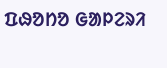ᱯᱷᱚᱴᱚ ᱜᱟᱞᱮᱨᱤ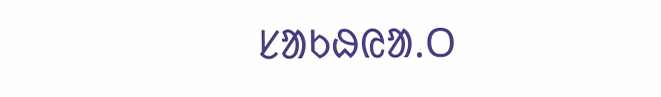ᱥᱟᱠᱷᱭᱟᱹᱛ